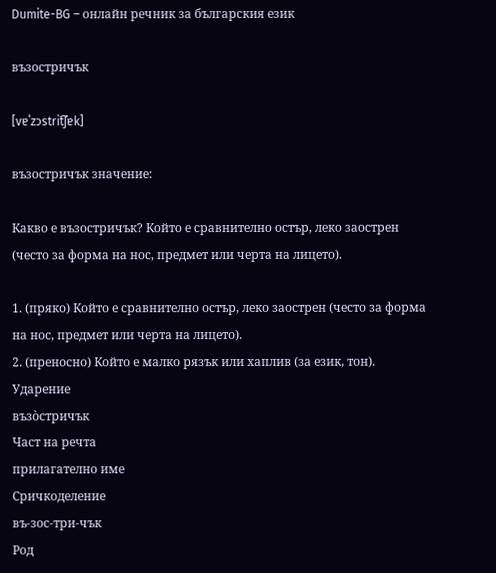Dumite-BG – онлайн речник за българския език

възостричък

[vɐˈzɔstrit͡ʃɐk]

възостричък значение:

Какво е възостричък? Който е сравнително остър, леко заострен (често за форма на нос, предмет или черта на лицето).

1. (пряко) Който е сравнително остър, леко заострен (често за форма на нос, предмет или черта на лицето).
2. (преносно) Който е малко рязък или хаплив (за език, тон).
Ударение
възо̀стричък
Част на речта
прилагателно име
Сричкоделение
въ-зос-три-чък
Род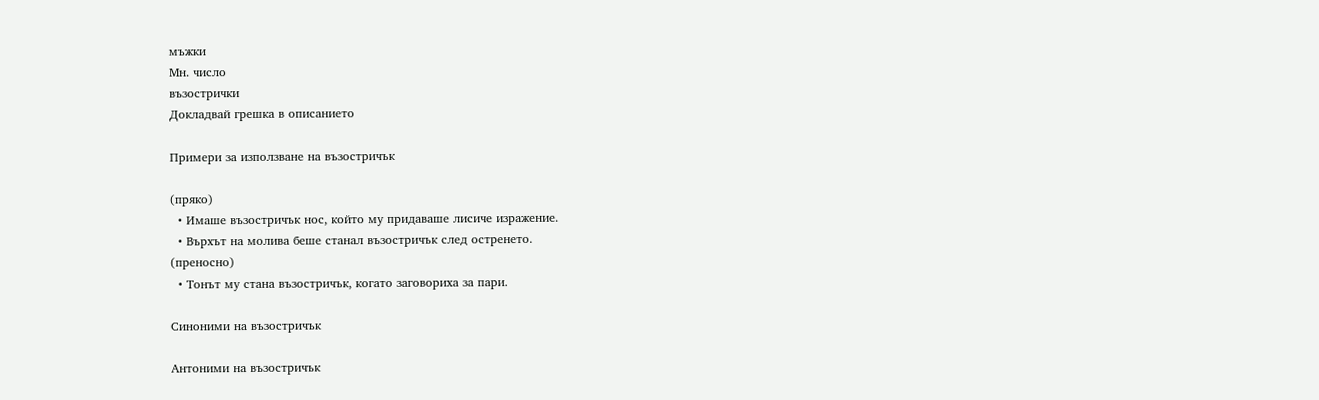мъжки
Мн. число
възострички
Докладвай грешка в описанието

Примери за използване на възостричък

(пряко)
  • Имаше възостричък нос, който му придаваше лисиче изражение.
  • Върхът на молива беше станал възостричък след остренето.
(преносно)
  • Тонът му стана възостричък, когато заговориха за пари.

Синоними на възостричък

Антоними на възостричък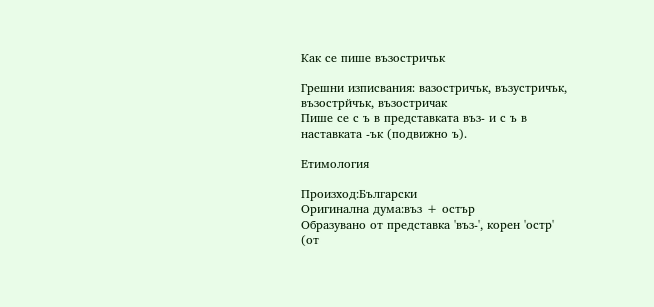Как се пише възостричък

Грешни изписвания: вазостричък, възустричък, възострйчък, възостричак
Пише се с ъ в представката въз- и с ъ в наставката -ък (подвижно ъ).

Етимология

Произход:Български
Оригинална дума:въз + остър
Образувано от представка 'въз-', корен 'остр' (от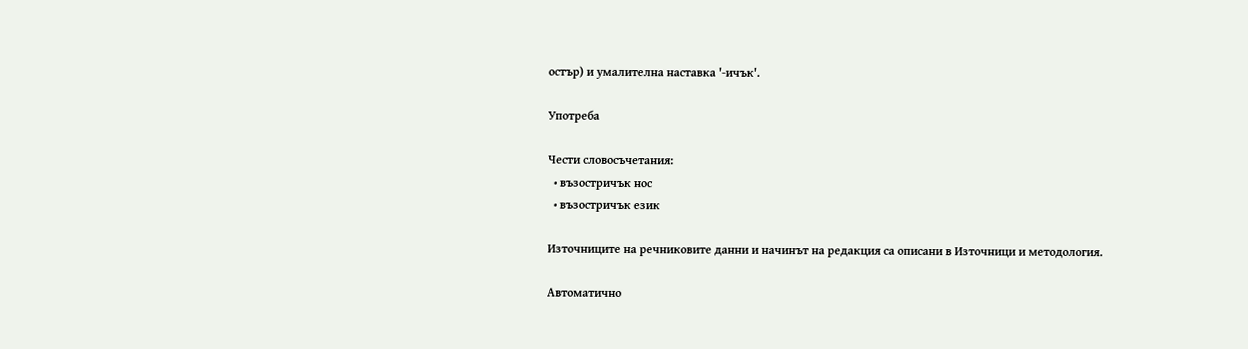остър) и умалителна наставка '-ичък'.

Употреба

Чести словосъчетания:
  • възостричък нос
  • възостричък език

Източниците на речниковите данни и начинът на редакция са описани в Източници и методология.

Автоматично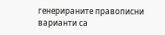генерираните правописни варианти са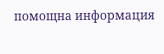помощна информация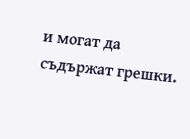и могат да съдържат грешки.